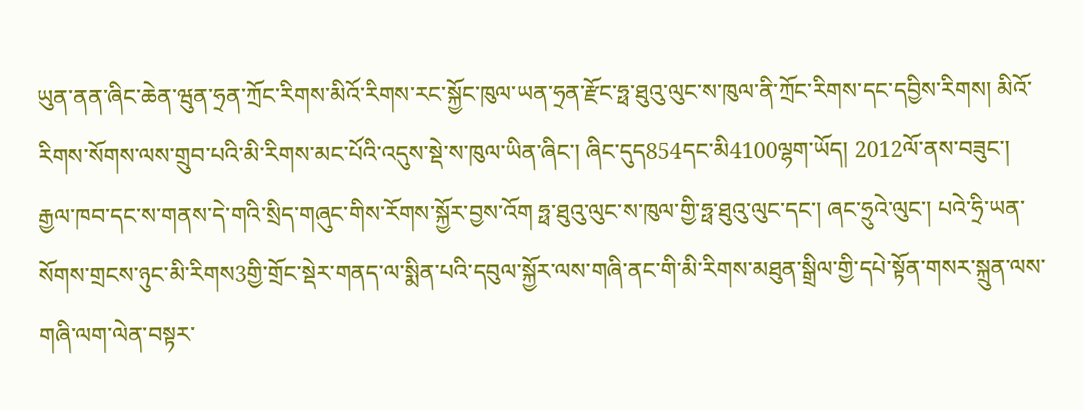ཡུན་ནན་ཞིང་ཆེན་ཝུན་ཧྲན་ཀྲོང་རིགས་མིའོ་རིགས་རང་སྐྱོང་ཁུལ་ཡན་ཧྲན་རྫོང་ཧྥ་ཐུའུ་ལུང་ས་ཁུལ་ནི་ཀྲོང་རིགས་དང་དབྱིས་རིགས། མིའོ་རིགས་སོགས་ལས་གྲུབ་པའི་མི་རིགས་མང་པོའི་འདུས་སྡེ་ས་ཁུལ་ཡིན་ཞིང་། ཞིང་དུད854དང་མི4100ལྷག་ཡོད། 2012ལོ་ནས་བཟུང་། རྒྱལ་ཁབ་དང་ས་གནས་དེ་གའི་སྲིད་གཞུང་གིས་རོགས་སྐྱོར་བྱས་འོག ཧྥ་ཐུའུ་ལུང་ས་ཁུལ་གྱི་ཧྥ་ཐུའུ་ལུང་དང་། ཞང་ཧྲུའེ་ལུང་། པའེ་ཧྲི་ཡན་སོགས་གྲངས་ཉུང་མི་རིགས3གྱི་གྲོང་སྡེར་གནད་ལ་སྨིན་པའི་དབུལ་སྐྱོར་ལས་གཞི་ནང་གི་མི་རིགས་མཐུན་སྒྲིལ་གྱི་དཔེ་སྟོན་གསར་སྐྲུན་ལས་གཞི་ལག་ལེན་བསྟར་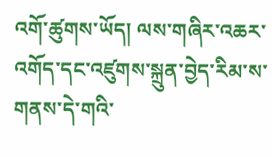འགོ་ཚུགས་ཡོད། ལས་གཞིར་འཆར་འགོད་དང་འཛུགས་སྐྲུན་བྱེད་རིམ་ས་གནས་དེ་གའི་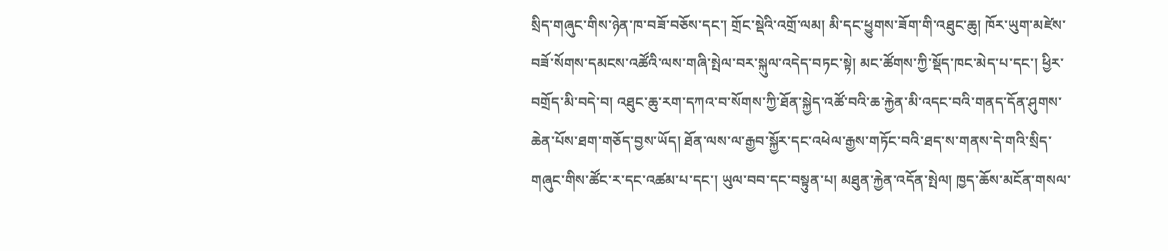སྲིད་གཞུང་གིས་ཉེན་ཁ་བཟོ་བཅོས་དང་། གྲོང་སྡེའི་འགྲོ་ལམ། མི་དང་ཕྱུགས་ཟོག་གི་འཐུང་ཆུ། ཁོར་ཡུག་མཛེས་བཟོ་སོགས་དམངས་འཚོའི་ལས་གཞི་སྤེལ་བར་སྐུལ་འདེད་བཏང་སྟེ། མང་ཚོགས་ཀྱི་སྡོད་ཁང་མེད་པ་དང་། ཕྱིར་བགྲོད་མི་བདེ་བ། འཐུང་ཆུ་རག་དཀའ་བ་སོགས་ཀྱི་ཐོན་སྐྱེད་འཚོ་བའི་ཆ་རྐྱེན་མི་འདང་བའི་གནད་དོན་ཤུགས་ཆེན་པོས་ཐག་གཅོད་བྱས་ཡོད། ཐོན་ལས་ལ་རྒྱབ་སྐྱོར་དང་འཕེལ་རྒྱས་གཏོང་བའི་ཐད་ས་གནས་དེ་གའི་སྲིད་གཞུང་གིས་ཚོང་ར་དང་འཚམ་པ་དང་། ཡུལ་བབ་དང་བསྟུན་པ། མཐུན་རྐྱེན་འདོན་སྤེལ། ཁྱད་ཆོས་མངོན་གསལ་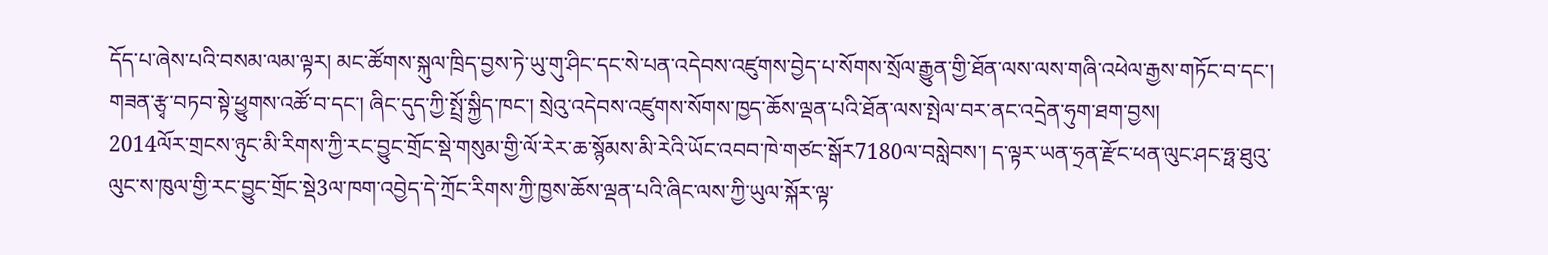དོད་པ་ཞེས་པའི་བསམ་ལམ་ལྟར། མང་ཚོགས་སྐུལ་ཁྲིད་བྱས་ཏེ་ཡུ་གུ་ཤིང་དང་སེ་པན་འདེབས་འཛུགས་བྱེད་པ་སོགས་སྲོལ་རྒྱུན་གྱི་ཐོན་ལས་ལས་གཞི་འཕེལ་རྒྱས་གཏོང་བ་དང་། གཟན་རྩྭ་བཏབ་སྟེ་ཕྱུགས་འཚོ་བ་དང་། ཞིང་དུད་ཀྱི་སྤྲོ་སྐྱིད་ཁང་། སྲེའུ་འདེབས་འཛུགས་སོགས་ཁྱད་ཆོས་ལྡན་པའི་ཐོན་ལས་སྤེལ་བར་ནང་འདྲེན་ཧུག་ཐག་བྱས།
2014ལོར་གྲངས་ཉུང་མི་རིགས་ཀྱི་རང་བྱུང་གྲོང་སྡེ་གསུམ་གྱི་ལོ་རེར་ཆ་སྙོམས་མི་རེའི་ཡོང་འབབ་ཁེ་གཙང་སྒོར7180ལ་བསླེབས་། ད་ལྟར་ཡན་ཧྲན་རྫོང་ཕན་ལུང་ཤང་ཧྥ་ཐུའུ་ལུང་ས་ཁུལ་གྱི་རང་བྱུང་གྲོང་སྡེ3ལ་ཁག་འབྱེད་དེ་ཀྲོང་རིགས་ཀྱི་ཁྱས་ཆོས་ལྡན་པའི་ཞིང་ལས་ཀྱི་ཡུལ་སྐོར་ལྟ་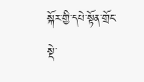སྐོར་གྱི་དཔེ་སྟོན་གྲོང་སྡེ་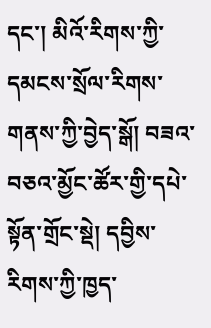དང་། མིའོ་རིགས་ཀྱི་དམངས་སྲོལ་རིགས་གནས་ཀྱི་བྱེད་སྒོ། བཟའ་བཅའ་མྱོང་ཚོར་གྱི་དཔེ་སྟོན་གྲོང་སྡེ། དབྱིས་རིགས་ཀྱི་ཁྱད་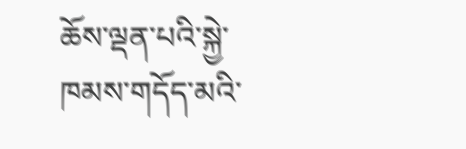ཆོས་ལྡན་པའི་སྐྱེ་ཁམས་གདོད་མའི་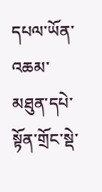དཔལ་ཡོན་འཆམ་མཐུན་དཔེ་སྟོན་གྲོང་སྡེ་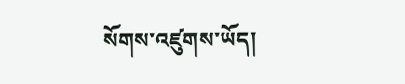སོགས་འཛུགས་ཡོད།